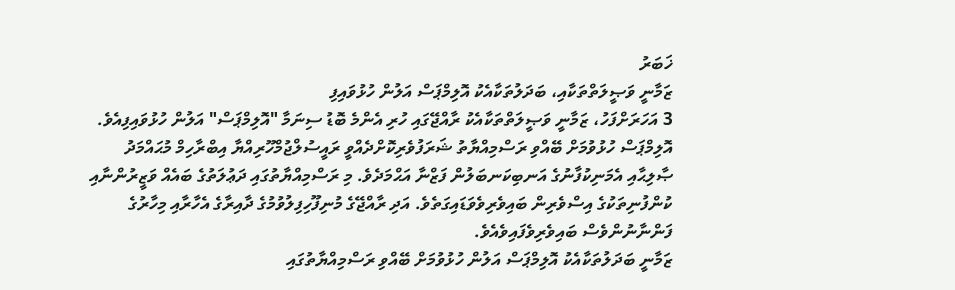ޚަބަރު
ޒަމާނީ ވަޞީލަތްތަކާއި، ބަދަލުތަކާއެކު އޮލިމްޕަސް އަލުން ހުޅުވައިފި
3 އަހަރަށްފަހު، ޒަމާނީ ވަޞީލަތްތަކާއެކު ރާއްޖޭގައި ހުރި އެންމެ ބޮޑު ސިނަމާ "އޮލިމްޕަސް" އަލުން ހުޅުވައިފިއެވެ.
އޮލިމްޕަސް ހުޅުވުމަށް ބޭއްވި ރަސްމިއްޔާތު ޝަރަފުވެރިކޮށްދެއްވީ ރައީސުލްޖުމްހޫރިއްޔާ އިބްރާހިމް މުޙައްމަދު ޞާލިޙާއި އެމަނިކުފާނުގެ އަނބިކަނބަލުން ފަޒްނާ އަޙްމަދެވެ. މި ރަސްމިއްޔާތުގައި ދަޢުލަތުގެ ބައެއް ވަޒީރުންނާއި ކުންފުނިތަކުގެ އިސްވެރިން ބައިވެރިވެވަޑައިގަތެވެ. އަދި ރާއްޖޭގެ މުނިފޫހިފިލުވުމުގެ ދާއިރާގެ އެހާރާއި މިހާރުގެ ފަންނާނުންވެސް ބައިވެރިވެފައިވެއެވެ.
ޒަމާނީ ބަދަލުތަކާއެކު އޮލިމްޕަސް އަލުން ހުޅުވުމަށް ބޭއްވި ރަސްމިއްޔާތުގައި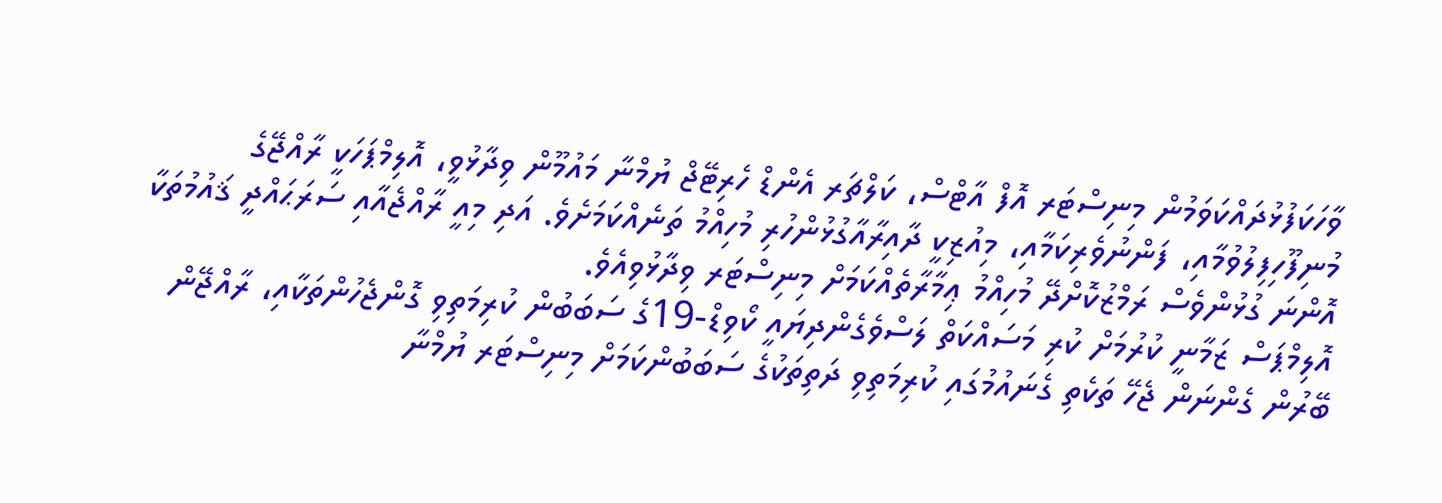ވާހަކަފުޅުދައްކަވަމުން މިނިސްޓަރ އޮފް އާޓްސް، ކަލްޗަރ އެންޑް ހެރިޓޭޖް ޔުމްނާ މައުމޫން ވިދާޅުވީ، އޮލިމްޕަހަކީ ރާއްޖޭގެ މުނިފޫހިފިލުވުމާއި، ފަންނުވެރިކަމާއި، މިއުޒިކީ ދާއިރާއާގުޅުންހުރި މުހިއްމު ތަނެއްކަމަށެވެ. އަދި މިއީ ރާއްޖެއާއި ސަރަޙައްދީ ޤައުމުތަކާ އޮންނަ ގުޅުންވެސް ރަމްޒުކޮށްދޭ މުހިއްމު ޢިމާރާތެއްކަމަށް މިނިސްޓަރ ވިދާޅުވިއެވެ.
އޮލިމްޕަސް ޒަމާނީ ކުރުމަށް ކުރި މަސައްކަތް ލަސްވެގެންދިޔައީ ކޯވިޑް-19ގެ ސަބަބުން ކުރިމަތިވި ގޮންޖެހުންތަކާއި، ރާއްޖޭން ބޭރުން ގެންނަން ޖެހޭ ތަކެތި ގެނައުމުގައި ކުރިމަތިވި ދަތިތަކުގެ ސަބަބުންކަމަށް މިނިސްޓަރ ޔުމްނާ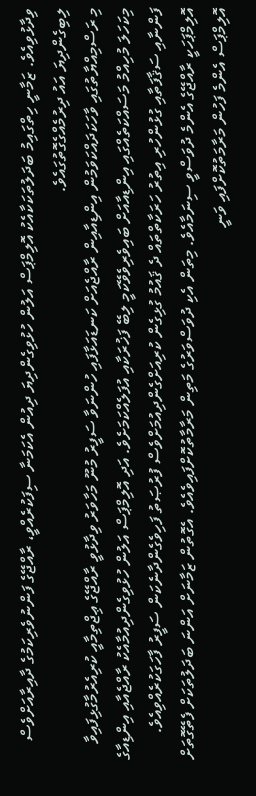ވިދާޅުވިއެވެ. ޒަމާނީ ހިތްގައިމު ބަދަލުތަކަކާއެކު އޮލިމްޕަސް އަލުން ހުޅުވިގެންދިޔަ ދިއުން އެކަމަނާ ސިފަކުރެއްވީ، ރާއްޖޭގެ ފަންނުވެރިކަމުގެ ދާއިރާއަށްވެސް ލިބިގެންދިޔަ އައު ދިރުމެއްގެގޮތުގައެވެ.
މި ރަސްމިއްޔާތުގައި ވާހަކަދައްކަވަމުން އިންޑިއާއިން ރާއްޖެއަށް ކަނޑައަޅާފައި ހުންނަވާ ސަފީރު މުނޫ މަހާވަރު ވިދާޅުވީ ރާއްޖޭގެ ޢިޖްތިމާއީ ކުރިއެރުމާގުޅިފައިވާ މިކަހަލަ މުހިއްމު މަސައްކަތެއްގައި އިންޑިއާއަށް ބައިވެރިވެވޭކަމީ ލިބޭ ފަޚުރަކާއި އުފަލެއްކަމަށެވެ. އަދި އޮލިމްޕަސް އަލުން ހުޅުވިގެންދިއުމާއެކު ރާއްޖެއާއި އިންޑިއާގެ ފަންނާއި ސަޤާފަތާއި ގުޅުންހުރި އިތުރު ހަރަކާތްތައް ދެ ޤައުމު ގުޅިގެން ކުރިއަށްގެންދިއުމަށްވެސް ފުރުޞަތު ފަހިވެގެންދާނެކަން ސަފީރު ފާހަގަކުރެއްވިއެވެ.
އޮލިމްޕަހަކީ ރާއްޖޭގެ އެންމެ ދުވަސްވީ ސިނަމާއެވެ. މިތަން އެކި ދުވަސްވަރުގެ މަތިން މަރާމާތުކޮށްފައިވެއެވެ. އެގޮތުން ޒަމާނަށް އަންނަ ބަދަލުތަކަށް ފެތޭގޮތަށް އޮލިމްޕަސް އެންމެ ފަހުން މަރާމަތުކޮށްފައި ވަނީ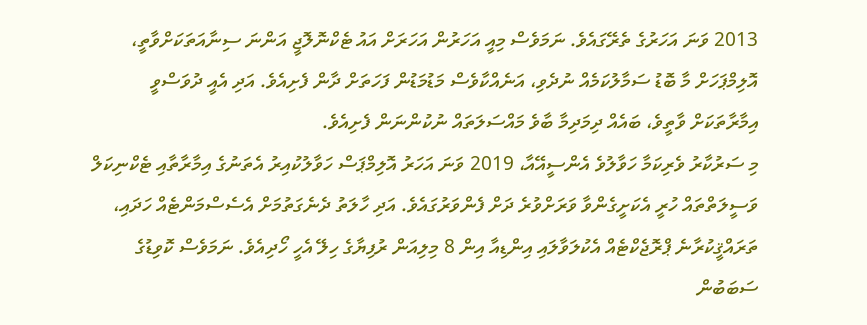2013 ވަނަ އަހަރުގެ ތެރޭގައެވެ. ނަމަވެސް މިއީ އަހަރުން އަހަރަށް އައު ޓެކްނޮލޮޖީ އަންނަ ސިނާއަތަކަށްވާތީ، އޮލިމްޕަހަށް މާ ބޮޑު ސަމާލުކަމެއް ނުދެވި، އަނެއްކާވެސް މަޑުމަޑުން ފަހަތަށް ދާން ފެށިއެވެ. އަދި އެއީ ދުވަސްވީ އިމާރާތަކަށް ވާތީވެ، ބައެއް ދިމަދިމާ ބާވެ މައްސަލަތައް ނުކުންނަން ފެށިއެވެ.
މި ސަރުކާރު ވެރިކަމާ ހަވާލުވެ އެންސީއޭއާ، 2019 ވަނަ އަހަރު އޮލިމްޕަސް ހަވާލުކުއިރު އެތަނުގެ އިމާރާތާއި ޓެކްނިކަލް ވަސީލަތްތައް ހުރީ އެކަށީގެންވާ ވަރަށްވުރެ ދަށް ފެންވަރުގައެވެ. އަދި ހާލަތު ދެނެގަތުމަށް އެސެސްމަންޓެއް ހަދައި، ތަރައްޤީކުރާނެ ޕްރޮޖެކްޓެއް އެކުލަވާލައި އިންޑިއާ އިން 8 މިލިއަން ރުފިޔާގެ ހިލޭ އެހީ ހޯދިއެވެ. ނަމަވެސް ކޮވިޑުގެ ސަބަބުން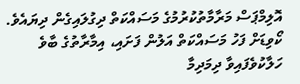އޮލިމްޕަސް މަރާމާތުކުރުމުގެ މަސައްކަތް ދިގުލައިގެން ދިޔައެވެ.
ކޯވިޑަށް ފަހު މަސައްކަތް އަލުން ފަށައި، އިމާރާތުގެ ބާވެ ހަލާކުވެފައިވާ ދިމަދިމާ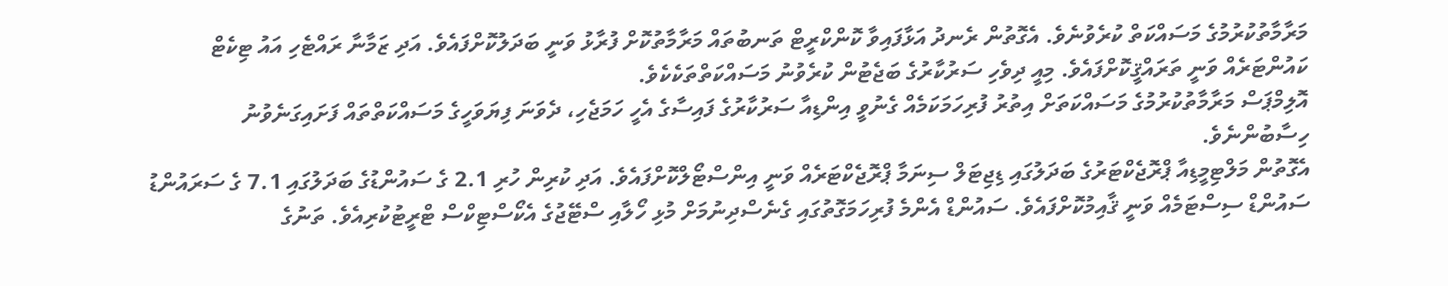މަރާމާތުކުރުމުގެ މަސައްކަތް ކުރެވުނެވެ. އެގޮތުން ރެނދު އަޅާފައިވާ ކޮންކްރީޓް ތަނބުތައް މަރާމާތުކޮށް ފުރާޅު ވަނީ ބަދަލުކޮށްފައެވެ. އަދި ޒަމާނާ ރައްޓެހި އައު ޓިކެޓް ކައުންޓަރެއް ވަނީ ތަރައްޤީކޮށްފައެވެ. މިއީ ދިވެހި ސަރުކާރުގެ ބަޖެޓުން ކުރެވުނު މަސައްކަތްތަކެކެވެ.
އޮލިމްޕަސް މަރާމާތުކުރުމުގެ މަސައްކަތަށް އިތުރު ފުރިހަމަކަމެއް ގެނުވީ އިންޑިއާ ސަރުކާރުގެ ފައިސާގެ އެހީ ހަމަޖެހި، ދެވަނަ ފިޔަވަހީގެ މަސައްކަތްތައް ފަށައިގަނެވުނު ހިސާބުންނެވެ.
އެގޮތުން މަލްޓިމީޑިއާ ޕްރޮޖެކްޓަރުގެ ބަދަލުގައި ޑިޖިޓަލް ސިނަމާ ޕްރޮޖެކްޓަރެއް ވަނީ އިންސްޓޯލްކޮށްފައެވެ. އަދި ކުރިން ހުރި 2.1 ގެ ސައުންޑުގެ ބަދަލުގައި 7.1 ގެ ސަރައުންޑު ސައުންޑް ސިސްޓަމެއް ވަނީ ޤާއިމުކޮށްފައެވެ. ސައުންޑް އެންމެ ފުރިހަމަގޮތުގައި ގެނެސްދިނުމަށް މުޅި ހޯލާއި ސްޓޭޖުގެ އެކޯސްޓިކްސް ޓްރީޓުކުރިއެވެ. ތަނުގެ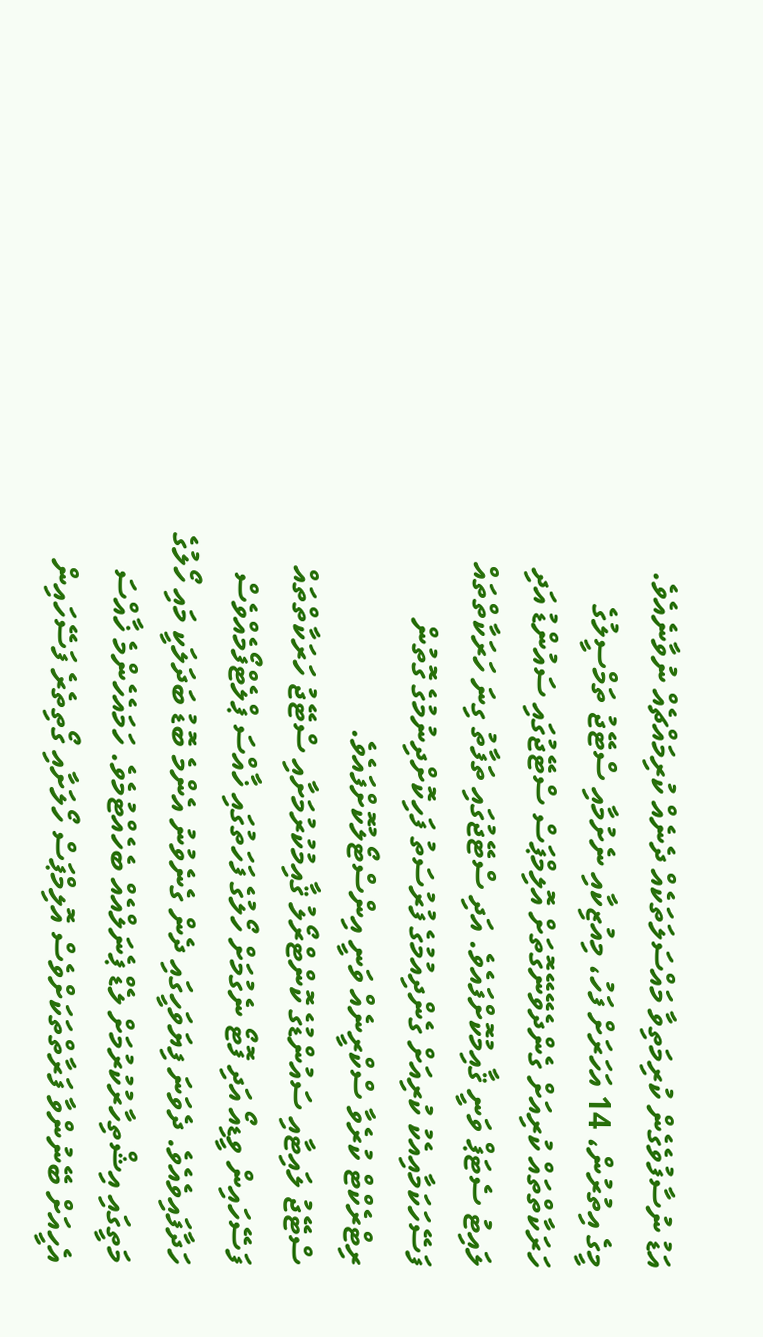އަޑު ނުސާފުވެގެން ކުރިމަތިވާ މައްސަލަތަކެއް ދެނެއް ކުރިމައްޗެއް ނުވާނެއެވެ.
މީގެ އިތުރުން، 14 އަހަރަށް ފަހު، މިއުޒިކާއި ނެށުމާއި ސްޓޭޖު ތަމްސީލުގެ ހަރަކާތްތައް ކުރިއަށް ގެންދެވޭނޭގޮތަށް އޮލިމްޕަސް ސްޓޭޖުގައި ސައުންޑު އަދި ލައިޓު ސެޓަޕް ވަނީ ޤާއިމުކޮށްފައެވެ. އަދި ސްޓޭޖުގައި ތަފާތު ގިނަ ހަރަކާތްތައް ފަސޭހަކަމާއިއެކު ކުރިއަށް ގެންދިއުމުގެ ފުރުސަތު ފަހިކޮށްދިނުމުގެ ގޮތުން ރިޓްރެކްޓް ކުރެވާ ސްކްރީނެއް ވަނީ އިންސްޓޯލުކޮށްފައެވެ.
ސްޓޭޖު ލައިޓާއި ސައުންޑުގެ ކޮންޓްރޯލު ޤާއިމުކުރުމަށާއި ސްޓޭޖު ހަރަކާތްތައް ފަސޭހައިން ވީޑިއޯ އަދި ފޮޓޯ ނެގުމަށް ހޯލުގެ ފަހަތުގައި ޚާއްސަ ޕްލެޓްފޯމެއްވެސް ހަދާފައިވެއެވެ. ދެވަނަ ފިޔަވަހީގައި ދެން ގެނެވުނު އެންމެ ބޮޑު ބަދަލަކީ މައި ހޯލުގެ މަތީގައި އިޝްތިހާރުކުރުމަށް ލެޑް ޕެނަލްއެއް ބެހެއްޓުމެވެ. ހަމައެހެންމެ ޚާއްސަ އެހީއަށް ބޭނުންވާ ފަރާތްތަކަށްވެސް އޮލިމްޕަސް ހޯލަށާއި ގޯތިތެރެ ފަސޭހައިން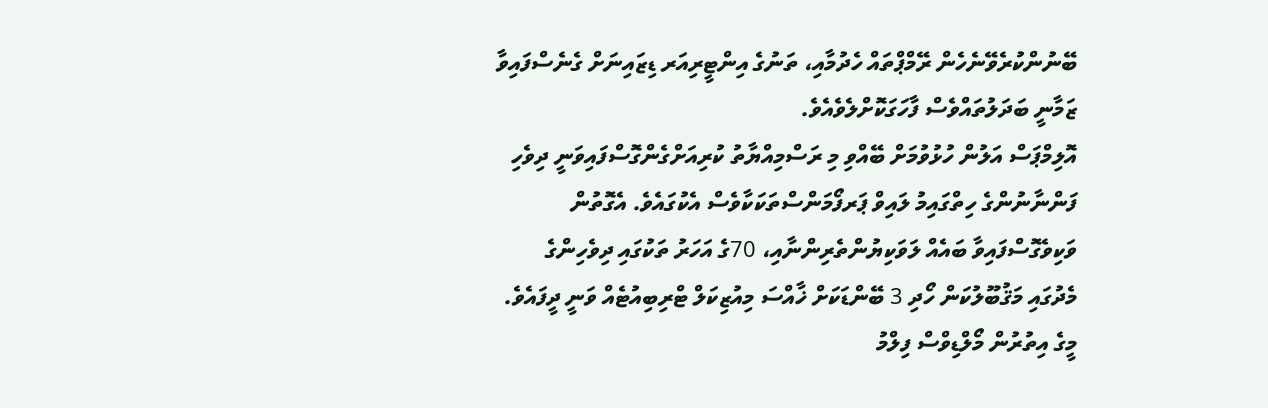ބޭނުންކުރެވޭނެހެން ރޭމްޕްތައް ހެދުމާއި، ތަނުގެ އިންޓީރިއަރ ޑިޒައިނަށް ގެނެސްފައިވާ ޒަމާނީ ބަދަލުތައްވެސް ފާހަގަކޮށްލެވެއެވެ.
އޮލިމްޕަސް އަލުން ހުޅުވުމަށް ބޭއްވި މި ރަސްމިއްޔާތު ކުރިއަށްގެންގޮސްފައިވަނީ ދިވެހި ފަންނާނުންގެ ހިތްގައިމު ލައިވް ޕަރފޯމަންސްތަކަކާވެސް އެކުގައެވެ. އެގޮތުން ވަކިވެގޮސްފައިވާ ބައެއް ލަވަކިޔުންތެރިންނާއި، 70ގެ އަހަރު ތަކުގައި ދިވެހިންގެ މެދުގައި މަޤުބޫލުކަން ހޯދި 3 ބޭންޑަކަށް ޚާއްސަ މިއުޒިކަލް ޓްރިބިއުޓެއް ވަނީ ދީފައެވެ.
މީގެ އިތުރުން މޯލްޑިވްސް ފިލްމު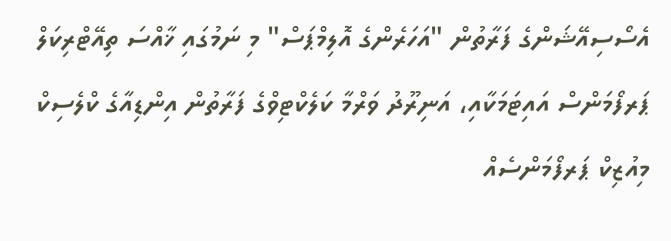އެސޯސިއޭޝަންގެ ފަރާތުން "އަހަރެންގެ އޮލިމްޕަސް" މި ނަމުގައި ޚާއްސަ ތިއޭޓްރިކަލް ޕަރފޯމަންސް އައިޓަމަކާއި، އަނިރޫދު ވަރްމާ ކަލެކްޓިވްގެ ފަރާތުން އިންޑިއާގެ ކްލެސިކް މިއުޒިކް ޕަރފޯމަންސެއް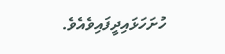ހުށަހަޅައިދީފައިވެއެވެ.